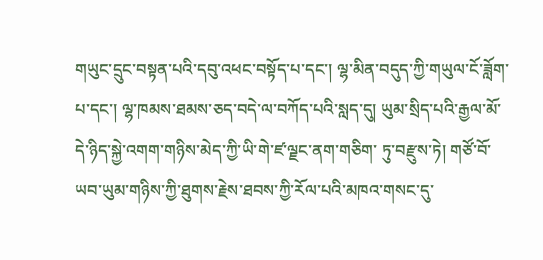གཡུང་དྲུང་བསྟན་པའི་དབུ་འཕང་བསྟོད་པ་དང་། ལྷ་མིན་བདུད་ཀྱི་གཡུལ་ངོ་ཟློག་པ་དང་། ལྷ་ཁམས་ཐམས་ཅད་བདེ་ལ་བཀོད་པའི་སླད་དུ། ཡུམ་སྲིད་པའི་རྒྱལ་མོ་དེ་ཉིད་སྐྱེ་འགག་གཉིས་མེད་ཀྱི་ཡི་གེ་ཛ་ལྗང་ནག་གཅིག་ ཏུ་བརྫུས་ཏེ། གཙོ་བོ་ཡབ་ཡུམ་གཉིས་ཀྱི་ཐུགས་རྗེས་ཐབས་ཀྱི་རོལ་པའི་མཁའ་གསང་དུ་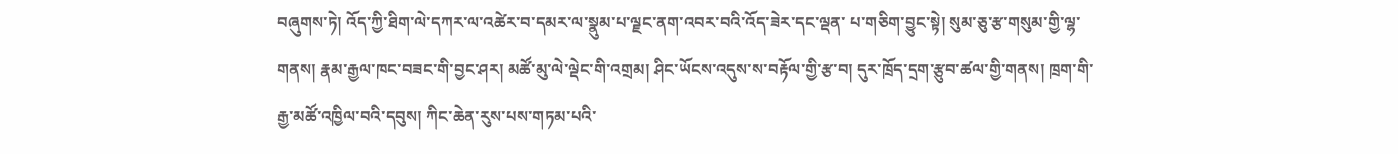བཞུགས་ཏེ། འོད་ཀྱི་ཐིག་ལེ་དཀར་ལ་འཚེར་བ་དམར་ལ་སྣུམ་པ་ལྗང་ནག་འབར་བའི་འོད་ཟེར་དང་ལྡན་ པ་གཅིག་བྱུང་སྟེ། སུམ་ཅུ་རྩ་གསུམ་གྱི་ལྷ་གནས། རྣམ་རྒྱལ་ཁང་བཟང་གི་བྱང་ཤར། མཚོ་མུ་ལེ་ལྡེང་གི་འགྲམ། ཤིང་ཡོངས་འདུས་ས་བརྟོལ་གྱི་རྩ་བ། དུར་ཁྲོད་དྲག་རྩུབ་ཚལ་གྱི་གནས། ཁྲག་གི་རྒྱ་མཚོ་འཁྱིལ་བའི་དབུས། ཀིང་ཆེན་རུས་པས་གཏམ་པའི་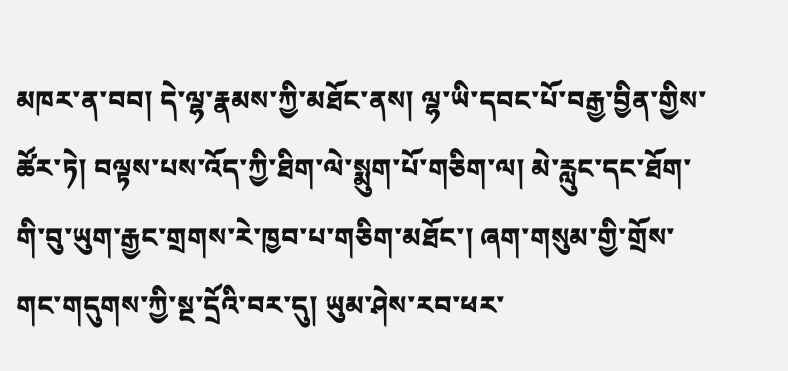མཁར་ན་བབ། དེ་ལྷ་རྣམས་ཀྱི་མཐོང་ནས། ལྷ་ཡི་དབང་པོ་བརྒྱ་བྱིན་གྱིས་ཚོར་ཏེ། བལྟས་པས་འོད་ཀྱི་ཐིག་ལེ་སྨུག་པོ་གཅིག་ལ། མེ་རླུང་དང་ཐོག་གི་བུ་ཡུག་རྒྱང་གྲགས་རེ་ཁྱབ་པ་གཅིག་མཐོང་། ཞག་གསུམ་གྱི་གྲོས་གང་གདུགས་ཀྱི་སྔ་དྲོའི་བར་དུ། ཡུམ་ཤེས་རབ་ཕར་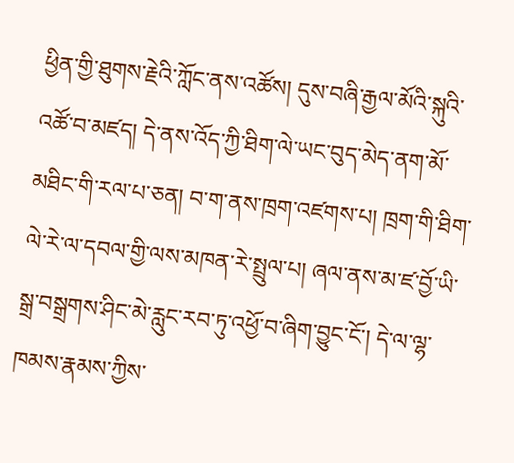ཕྱིན་གྱི་ཐུགས་རྗེའི་ཀློང་ནས་འཚོས། དུས་བཞི་རྒྱལ་མོའི་སྐུའི་འཚོ་བ་མཛད། དེ་ནས་འོད་ཀྱི་ཐིག་ལེ་ཡང་བུད་མེད་ནག་མོ་མཐིང་གི་རལ་པ་ཅན། བ་ག་ནས་ཁྲག་འཛགས་པ། ཁྲག་གི་ཐིག་ལེ་རེ་ལ་དབལ་གྱི་ལས་མཁན་རེ་སྤྲུལ་པ། ཞལ་ནས་མ་ཛ་བྱོ་ཡི་སྒྲ་བསྒྲགས་ཤིང་མེ་རླུང་རབ་ཏུ་འཕྱོ་བ་ཞིག་བྱུང་ངོ་། དེ་ལ་ལྷ་ཁམས་རྣམས་ཀྱིས་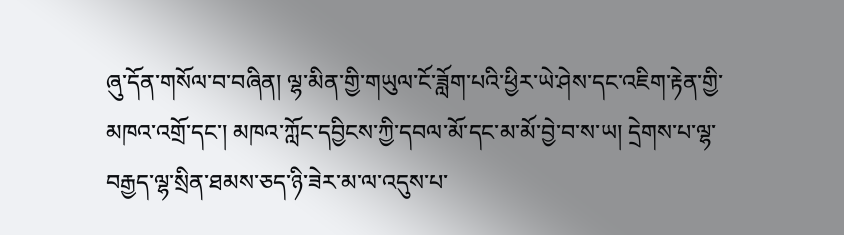ཞུ་དོན་གསོལ་བ་བཞིན། ལྷ་མིན་གྱི་གཡུལ་ངོ་ཟློག་པའི་ཕྱིར་ཡེ་ཤེས་དང་འཇིག་རྟེན་གྱི་མཁའ་འགྲོ་དང་། མཁའ་ཀློང་དབྱིངས་ཀྱི་དབལ་མོ་དང་མ་མོ་བྱེ་བ་ས་ཡ། དྲེགས་པ་ལྷ་བརྒྱད་ལྷ་སྲིན་ཐམས་ཅད་ཉི་ཟེར་མ་ལ་འདུས་པ་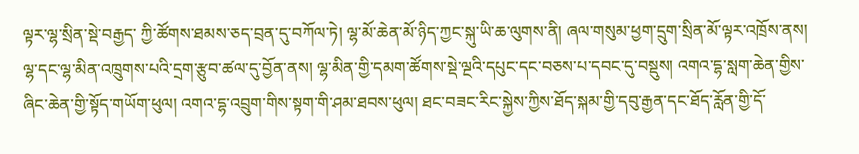ལྟར་ལྷ་སྲིན་སྡེ་བརྒྱད་ ཀྱི་ཚོགས་ཐམས་ཅད་བྲན་དུ་བཀོལ་ཏེ། ལྷ་མོ་ཆེན་མོ་ཉིད་ཀྱང་སྐུ་ཡི་ཆ་ལུགས་ནི། ཞལ་གསུམ་ཕྱག་དྲུག་སྲིན་མོ་ལྟར་འཁྲོས་ནས། ལྷ་དང་ལྷ་མིན་འཁྲུགས་པའི་དྲག་རྩུབ་ཚལ་དུ་བྱོན་ནས། ལྷ་མིན་གྱི་དམག་ཚོགས་སྡེ་ལྔའི་དཔུང་དང་བཅས་པ་དབང་དུ་བསྡུས། འགའ་དྷ་སླག་ཆེན་གྱིས་ཞིང་ཆེན་གྱི་སྟོད་གཡོག་ཕུལ། འགའ་དྷ་འབྲུག་གིས་སྟག་གི་ཤམ་ཐབས་ཕུལ། ཐང་བཟང་རིང་སྐྱེས་ཀྱིས་ཐོད་སྐམ་གྱི་དབུ་རྒྱན་དང་ཐོད་རློན་གྱི་དོ་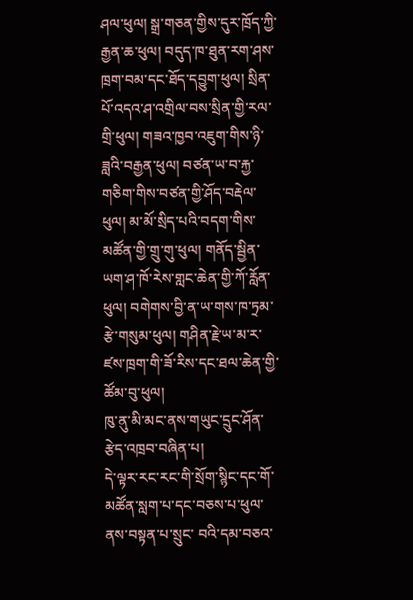ཤལ་ཕུལ། སྒྲ་གཅན་གྱིས་དུར་ཁྲོད་ཀྱི་རྒྱན་ཆ་ཕུལ། བདུད་ཁ་ཐུན་རག་ཤས་ཁྲག་བམ་དང་ཐོད་དབྱུག་ཕུལ། སྲིན་པོ་འདའ་ཤ་འགྲིལ་བས་སྲིན་གྱི་རལ་གྲི་ཕུལ། གཟའ་ཁྱབ་འཇུག་གིས་ཉི་ཟླའི་བརྒྱན་ཕུལ། བཙན་ཡ་བ་རྐྱ་གཅིག་གིས་བཙན་གྱི་ཤོད་བརྡེལ་ཕུལ། མ་མོ་སྲིད་པའི་བདག་གིས་མཚོན་གྱི་གྲུ་གུ་ཕུལ། གནོད་སྦྱིན་ཡག་ཤ་ཁོ་རེས་གླང་ཆེན་གྱི་ཀོ་རློན་ཕུལ། བགེགས་བྱི་ན་ཡ་གས་ཁ་ཏྲམ་རྩེ་གསུམ་ཕུལ། གཤིན་རྗེ་ཡ་མ་ར་ཛས་ཁྲག་གི་ཟོ་རིས་དང་ཐལ་ཆེན་གྱི་ཚོམ་བུ་ཕུལ།
ཁུ་ནུ་མི་མང་ནས་གཡུང་དྲུང་ཤོན་རྩེད་འཁྲབ་བཞིན་པ།
དེ་ལྟར་རང་རང་གི་སྲོག་སྙིང་དང་གོ་མཚོན་སླག་པ་དང་བཅས་པ་ཕུལ་ནས་བསྟན་པ་སྲུང་ བའི་དམ་བཅའ་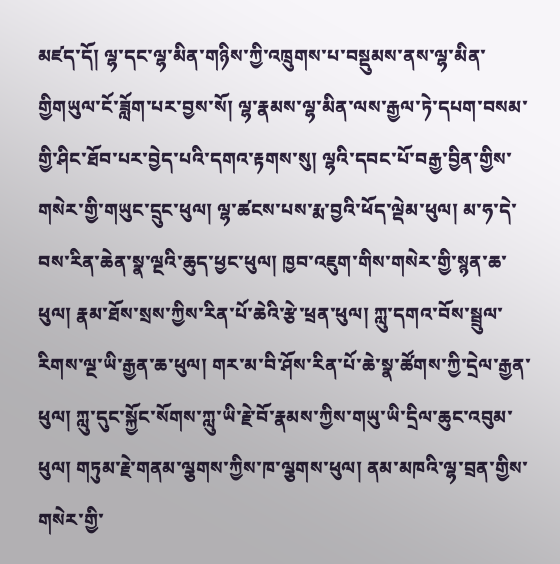མཛད་དོ། ལྷ་དང་ལྷ་མིན་གཉིས་ཀྱི་འཁྲུགས་པ་བསྡུམས་ནས་ལྷ་མིན་གྱིགཡུལ་ངོ་ཟློག་པར་བྱས་སོ། ལྷ་རྣམས་ལྷ་མིན་ལས་རྒྱལ་ཏེ་དཔག་བསམ་གྱི་ཤིང་ཐོབ་པར་བྱེད་པའི་དགའ་རྟགས་སུ། ལྷའི་དབང་པོ་བརྒྱ་བྱིན་གྱིས་གསེར་གྱི་གཡུང་དྲུང་ཕུལ། ལྷ་ཚངས་པས་རྨ་བྱའི་ཕོད་ལྡེམ་ཕུལ། མ་ཧ་དེ་བས་རིན་ཆེན་སྣ་ལྔའི་ཆུད་ཕྱང་ཕུལ། ཁྱབ་འཇུག་གིས་གསེར་གྱི་སྙན་ཆ་ཕུལ། རྣམ་ཐོས་སྲས་ཀྱིས་རིན་པོ་ཆེའི་རྩེ་ཕྲན་ཕུལ། ཀླུ་དགའ་བོས་སྦྲུལ་རིགས་ལྔ་ཡི་རྒྱན་ཆ་ཕུལ། གར་མ་བི་ཤོས་རིན་པོ་ཆེ་སྣ་ཚོགས་ཀྱི་དྲེལ་རྒྱན་ཕུལ། ཀླུ་དུང་སྐྱོང་སོགས་ཀླུ་ཡི་རྗེ་བོ་རྣམས་ཀྱིས་གཡུ་ཡི་དྲིལ་ཆུང་འབུམ་ཕུལ། གཏུམ་རྗེ་གནམ་ལྕགས་ཀྱིས་ཁ་ལྕགས་ཕུལ། ནམ་མཁའི་ལྷ་བྲན་གྱིས་གསེར་གྱི་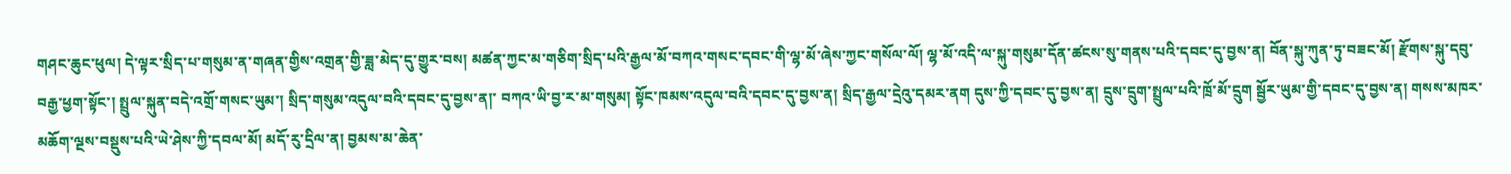གཤང་ཆུང་ཕུལ། དེ་ལྟར་སྲིད་པ་གསུམ་ན་གཞན་གྱིས་འགྲན་གྱི་ཟླ་མེད་དུ་གྱུར་བས། མཚན་ཀྱང་མ་གཅིག་སྲིད་པའི་རྒྱལ་མོ་བཀའ་གསང་དབང་གི་ལྷ་མོ་ཞེས་ཀྱང་གསོལ་ལོ། ལྷ་མོ་འདི་ལ་སྐུ་གསུམ་དོན་ཚངས་སུ་གནས་པའི་དབང་དུ་བྱས་ན། བོན་སྐུ་ཀུན་ཏུ་བཟང་མོ། རྫོགས་སྐུ་དབུ་བརྒྱ་ཕྱག་སྟོང་། སྤྲུལ་སྐུན་བདེ་འགྲོ་གསང་ཡུམ་། སྲིད་གསུམ་འདུལ་བའི་དབང་དུ་བྱས་ན།་ བཀའ་ཡི་བྱ་ར་མ་གསུམ། སྟོང་ཁམས་འདུལ་བའི་དབང་དུ་བྱས་ན། སྲིད་རྒྱལ་དྲེའུ་དམར་ནག དུས་ཀྱི་དབང་དུ་བྱས་ན། དྲུས་དྲུག་སྤྲུལ་པའི་ཁྲོ་མོ་དྲུག སྦྱོར་ཡུམ་གྱི་དབང་དུ་བྱས་ན། གསས་མཁར་མཆོག་ལྔས་བསྡུས་པའི་ཡེ་ཤེས་ཀྱི་དབལ་མོ། མདོ་རུ་དྲིལ་ན། བྱམས་མ་ཆེན་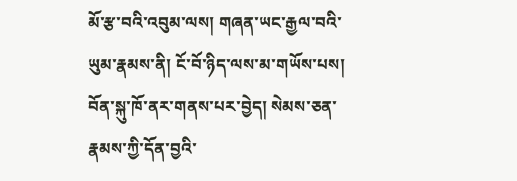མོ་རྩ་བའི་འབུམ་ལས། གཞན་ཡང་རྒྱལ་བའི་ཡུམ་རྣམས་ནི། ངོ་བོ་ཉིད་ལས་མ་གཡོས་པས། བོན་སྐུ་ཁོ་ནར་གནས་པར་བྱེད། སེམས་ཅན་རྣམས་ཀྱི་དོན་བྱའི་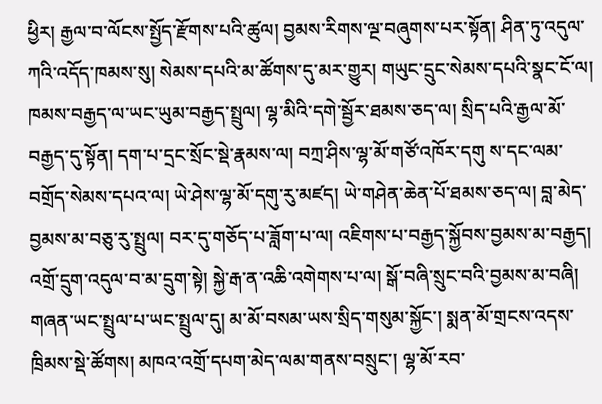ཕྱིར། རྒྱལ་བ་ལོངས་སྤྱོད་རྫོགས་པའི་ཚུལ། བྱམས་རིགས་ལྔ་བཞུགས་པར་སྟོན། ཤིན་ཏུ་འདུལ་ཀའི་འདོད་ཁམས་སུ། སེམས་དཔའི་མ་ཚོགས་དུ་མར་གྱུར། གཡུང་དྲུང་སེམས་དཔའི་སྣང་ངོ་ལ། ཁམས་བརྒྱད་ལ་ཡང་ཡུམ་བརྒྱད་སྤྲུལ། ལྷ་མིའི་དགེ་སྦྱོར་ཐམས་ཅད་ལ། སྲིད་པའི་རྒྱལ་མོ་བརྒྱད་དུ་སྟོན། དག་པ་དྲང་སྲོང་སྡེ་རྣམས་ལ། བཀྲ་ཤིས་ལྷ་མོ་གཙོ་འཁོར་དགུ ས་དང་ལམ་བགྲོད་སེམས་དཔའ་ལ། ཡེ་ཤེས་ལྷ་མོ་དགུ་རུ་མཛད། ཡེ་གཤེན་ཆེན་པོ་ཐམས་ཅད་ལ། བླ་མེད་བྱམས་མ་བཅུ་རུ་སྤྲུལ། བར་དུ་གཅོད་པ་ཟློག་པ་ལ། འཇིགས་པ་བརྒྱད་སྐྱོབས་བྱམས་མ་བརྒྱད། འགྲོ་དྲུག་འདུལ་བ་མ་དྲུག་སྟེ། སྐྱེ་རྒ་ན་འཆི་འགེགས་པ་ལ། སྒོ་བཞི་སྲུང་བའི་བྱམས་མ་བཞི། གཞན་ཡང་སྤྲུལ་པ་ཡང་སྤྲུལ་དུ། མ་མོ་བསམ་ཡས་སྲིད་གསུམ་སྐྱོང་། སྨན་མོ་གྲངས་འདས་ཁྲིམས་སྡེ་ཚོགས། མཁའ་འགྲོ་དཔག་མེད་ལམ་གནས་བསྲུང་། ལྷ་མོ་རབ་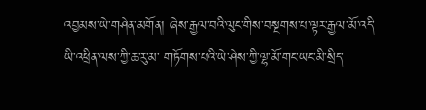འབྱམས་ཡེ་གཤེན་མགོན། ཞེས་རྒྱལ་བའི་ལུང་གིས་བསྔགས་པ་ལྟར་རྒྱལ་མོ་འདི་ཡི་འཕྲིན་ལས་ཀྱི་ཆ་རུ་མ་ གཏོགས་པའི་ཡེ་ཤེས་ཀྱི་ལྷ་མོ་གང་ཡང་མི་སྲིད་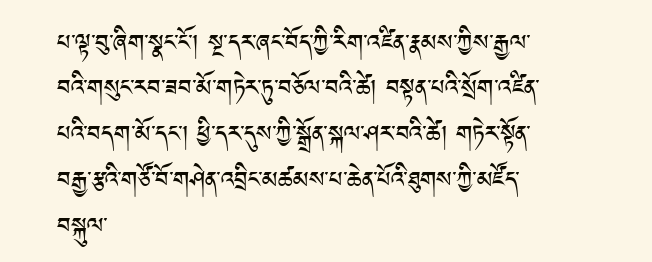པ་ལྟ་བུ་ཞིག་སྣང་ངོ་། སྔ་དར་ཞང་བོད་ཀྱི་རིག་འཛིན་རྣམས་ཀྱིས་རྒྱལ་བའི་གསུང་རབ་ཟབ་མོ་གཏེར་ཏུ་བཅོལ་བའི་ཚེ། བསྟན་པའི་སྲོག་འཛིན་པའི་བདག་མོ་དང་། ཕྱི་དར་དུས་ཀྱི་སྒྲོན་སྐལ་ཤར་བའི་ཚེ། གཏེར་སྟོན་བརྒྱ་རྩའི་གཙོ་བོ་གཤེན་འབྲིང་མཚམས་པ་ཆེན་པོའི་ཐུགས་ཀྱི་མཛོད་ བསྐུལ་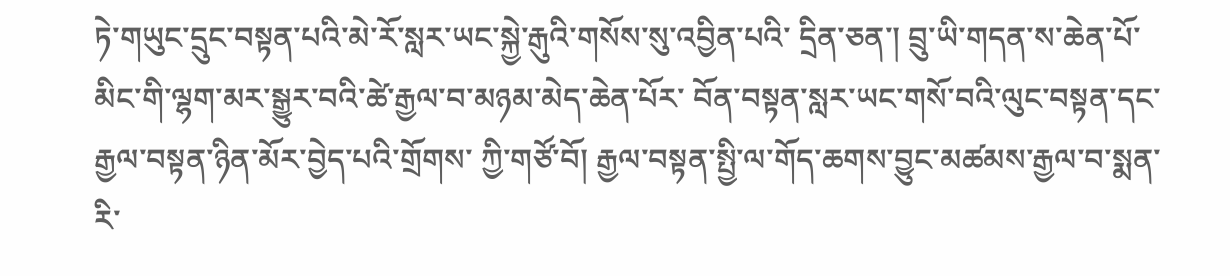ཏེ་གཡུང་དྲུང་བསྟན་པའི་མེ་རོ་སླར་ཡང་སྐྱེ་རྒུའི་གསོས་སུ་འབྱིན་པའི་ དྲིན་ཅན་། བྲུ་ཡི་གདན་ས་ཆེན་པོ་མིང་གི་ལྷག་མར་སྒྱུར་བའི་ཚེ་རྒྱལ་བ་མཉམ་མེད་ཆེན་པོར་ བོན་བསྟན་སླར་ཡང་གསོ་བའི་ལུང་བསྟན་དང་རྒྱལ་བསྟན་ཉིན་མོར་བྱེད་པའི་གྲོགས་ ཀྱི་གཙོ་བོ། རྒྱལ་བསྟན་སྤྱི་ལ་གོད་ཆགས་བྱུང་མཚམས་རྒྱལ་བ་སྨན་རི་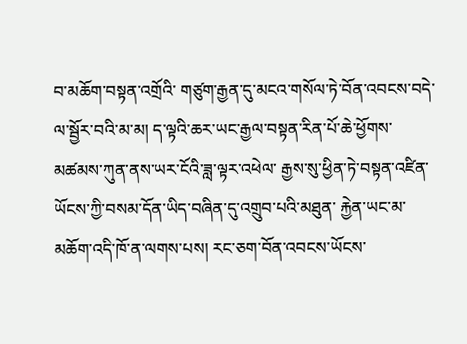བ་མཆོག་བསྟན་འགྲོའི་ གཙུག་རྒྱན་དུ་མངའ་གསོལ་ཏེ་བོན་འབངས་བདེ་ལ་སྦྱོར་བའི་མ་མ། ད་ལྟའི་ཆར་ཡང་རྒྱལ་བསྟན་རིན་པོ་ཆེ་ཕྱོགས་མཚམས་ཀུན་ནས་ཡར་ངོའི་ཟླ་ལྟར་འཕེལ་ རྒྱས་སུ་ཕྱིན་ཏེ་བསྟན་འཛིན་ཡོངས་ཀྱི་བསམ་དོན་ཡིད་བཞིན་དུ་འགྲུབ་པའི་མཐུན་ རྐྱེན་ཡང་མ་མཆོག་འདི་ཁོ་ན་ལགས་པས། རང་ཅག་བོན་འབངས་ཡོངས་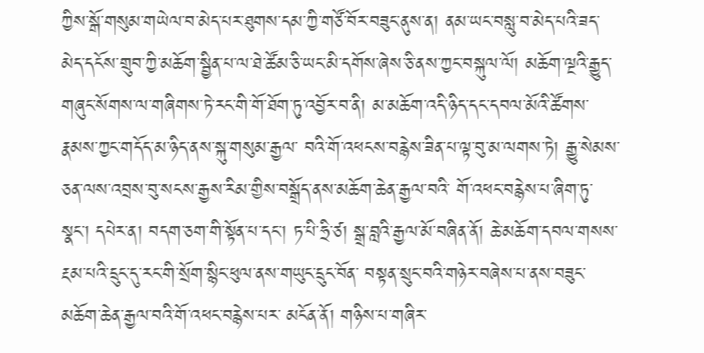ཀྱིས་སྒོ་གསུམ་གཡེལ་བ་མེད་པར་ཐུགས་དམ་ཀྱི་གཙོ་བོར་བཟུང་ནུས་ན། ནམ་ཡང་བསླུ་བ་མེད་པའི་ཟད་མེད་དངོས་གྲུབ་ཀྱི་མཆོག་སྦྱིན་པ་ལ་ཐེ་ཚོམ་ཅི་ཡང་མི་དགོས་ཞེས་ཅི་ནས་ཀྱང་བསྐུལ་ལོ། མཆོག་ལྔའི་རྒྱུད་གཞུང་སོགས་ལ་གཞིགས་ཏེ་རང་གི་གོ་ཐོག་ཏུ་འབྱོར་བ་ནི། མ་མཆོག་འདི་ཉིད་དང་དབལ་མོའི་ཚོགས་རྣམས་ཀྱང་གདོད་མ་ཉིད་ནས་སྐུ་གསུམ་རྒྱལ་ བའི་གོ་འཕངས་བརྙེས་ཟིན་པ་ལྟ་བུ་མ་ལགས་ཏེ། རྒྱུ་སེམས་ཅན་ལས་འབྲས་བུ་སངས་རྒྱས་རིམ་གྱིས་བསྒྲོད་ནས་མཆོག་ཆེན་རྒྱལ་བའི་ གོ་འཕང་བརྙེས་པ་ཞིག་ཏུ་སྣང་། དཔེར་ན། བདག་ཅག་གི་སྟོན་པ་དང་། ཏ་པི་ཧྲི་ཙ། སྒྲ་བླའི་རྒྱལ་མོ་བཞིན་ནོ། ཆེ་མཆོག་དབལ་གསས་རྔམ་པའི་དྲུང་དུ་རང་གི་སྲོག་སྙིང་ཕུལ་ནས་གཡུང་དྲུང་བོན་ བསྟན་སྲུང་བའི་གཉེར་བཞེས་པ་ནས་བཟུང་མཆོག་ཆེན་རྒྱལ་བའི་གོ་འཕང་བརྙེས་པར་ མངོན་ནོ། གཉིས་པ་གཞིར་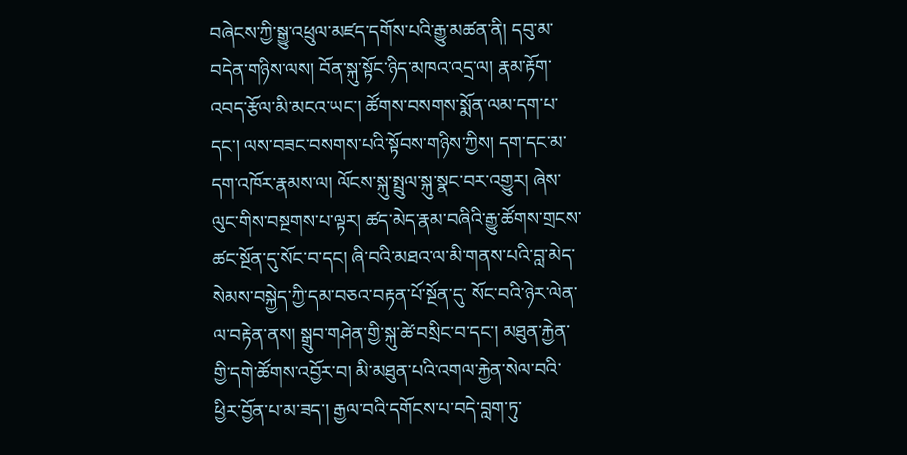བཞེངས་ཀྱི་སྒྱུ་འཕྲུལ་མཛད་དགོས་པའི་རྒྱུ་མཚན་ནི། དབུ་མ་བདེན་གཉིས་ལས། བོན་སྐུ་སྟོང་ཉིད་མཁའ་འདྲ་ལ། རྣམ་རྟོག་འབད་རྩོལ་མི་མངའ་ཡང་། ཚོགས་བསགས་སྨོན་ལམ་དག་པ་དང་། ལས་བཟང་བསགས་པའི་སྟོབས་གཉིས་ཀྱིས། དག་དང་མ་དག་འཁོར་རྣམས་ལ། ལོངས་སྐུ་སྤྲུལ་སྐུ་སྣང་བར་འགྱུར། ཞེས་ལུང་གིས་བསྔགས་པ་ལྟར། ཚད་མེད་རྣམ་བཞིའི་རྒྱུ་ཚོགས་གྲངས་ཚང་སྔོན་དུ་སོང་བ་དང། ཞི་བའི་མཐའ་ལ་མི་གནས་པའི་བླ་མེད་སེམས་བསྐྱེད་ཀྱི་དམ་བཅའ་བརྟན་པོ་སྔོན་དུ་ སོང་བའི་ཉེར་ལེན་ལ་བརྟེན་ནས། སྒྲུབ་གཤེན་གྱི་སྐུ་ཚེ་བསྲིང་བ་དང་། མཐུན་རྐྱེན་གྱི་དགེ་ཚོགས་འབྱོར་བ། མི་མཐུན་པའི་འགལ་རྐྱེན་སེལ་བའི་ཕྱིར་བྱོན་པ་མ་ཟད་། རྒྱལ་བའི་དགོངས་པ་བདེ་བླག་ཏུ་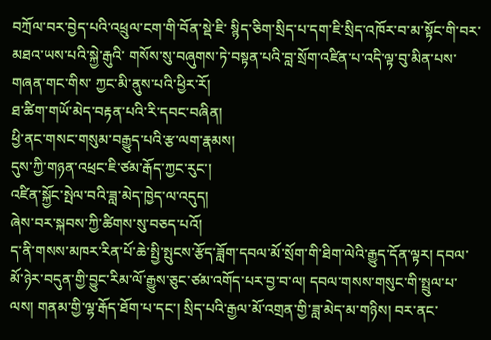བཀྲོལ་བར་བྱེད་པའི་འཕྲུལ་ངག་གི་བོན་སྡེ་ཇི་ སྙིད་ཅིག་སྲིད་པ་དག་ཇི་སྲིད་འཁོར་བ་མ་སྟོང་གི་བར་མཐའ་ཡས་པའི་སྐྱེ་རྒུའི་ གསོས་སུ་བཞུགས་ཏེ་བསྟན་པའི་བླ་སྲོག་འཛིན་པ་འདི་ལྟ་བུ་མིན་པས་གཞན་གང་གིས་ ཀྱང་མི་ནུས་པའི་ཕྱིར་རོ།
ཐ་ཚིག་གཡོ་མེད་བརྟན་པའི་རི་དབང་བཞིན།
ཕྱི་ནང་གསང་གསུམ་བརྒྱུད་པའི་རྩ་ལག་རྣམས།
དུས་ཀྱི་གཉན་འཕྲང་ཇི་ཙམ་རྒོད་ཀྱང་རུང་།
འཛིན་སྐྱོང་སྤེལ་བའི་ཟླ་མེད་ཁྱེད་ལ་འདུད།
ཞེས་བར་སྐབས་ཀྱི་ཚིགས་སུ་བཅད་པའོ།
ད་ནི་གསས་མཁར་རིན་པོ་ཆེ་སྤྱི་སྤུངས་རྩོད་ཟློག་དབལ་མོ་སྲོག་གི་ཐིག་ལེའི་རྒྱུད་དོན་ལྟར། དབལ་མོ་ཉེར་བདུན་གྱི་བྱུང་རིམ་ལོ་རྒྱུས་ཅུང་ཙམ་འགོད་པར་བྱ་བ་ལ། དབལ་གསས་གསུང་གི་སྤྲུལ་པ་ལས། གནམ་གྱི་ལྷ་རྒོད་ཐོག་པ་དང་། སྲིད་པའི་རྒྱལ་མོ་འགྲན་གྱི་ཟླ་མེད་མ་གཉིས། བར་ནང་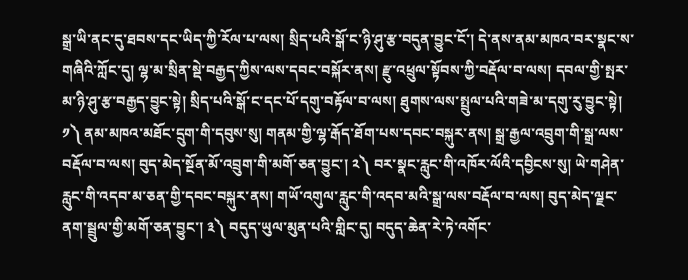སྒྲ་ཡི་ནང་དུ་ཐབས་དང་ཡིད་ཀྱི་རོལ་པ་ལས། སྲིད་པའི་སྒོ་ང་ཉི་ཤུ་རྩ་བདུན་བྱུང་ངོ་། དེ་ནས་ནམ་མཁའ་བར་སྣང་ས་གཞིའི་ཀློང་དུ། ལྷ་མ་སྲིན་སྡེ་བརྒྱད་ཀྱིས་ལས་དབང་བསྐོར་ནས། རྫུ་འཕྲུལ་སྟོབས་ཀྱི་བརྡོལ་བ་ལས། དབལ་གྱི་སྤར་མ་ཉི་ཤུ་རྩ་བརྒྱད་བྱུང་སྟེ། སྲིད་པའི་སྒོ་ང་དང་པོ་དགུ་བརྟོལ་བ་ལས། ཐུགས་ལས་སྤྲུལ་པའི་གཟེ་མ་དགུ་རུ་བྱུང་སྟེ། ༡༽ ནམ་མཁའ་མཐོང་དྲུག་གི་དབུས་སུ། གནམ་གྱི་ལྷ་རྒོད་ཐོག་པས་དབང་བསྐུར་ནས། སྒྲ་རྒྱལ་འབྲུག་གི་སྒྲ་ལས་བརྡོལ་བ་ལས། བུད་མེད་སྔོན་མོ་འབྲུག་གི་མགོ་ཅན་བྱུང་། ༢༽ བར་སྣང་རླུང་གི་འཁོར་ལོའི་དབྱིངས་སུ། ཡེ་གཤེན་རླུང་གི་འདབ་མ་ཅན་གྱི་དབང་བསྐུར་ནས། གཡོ་འགུལ་རླུང་གི་འདབ་མའི་སྒྲ་ལས་བརྡོལ་བ་ལས། བུད་མེད་ལྗང་ནག་སྦྲུལ་གྱི་མགོ་ཅན་བྱུང་། ༣༽ བདུད་ཡུལ་མུན་པའི་གླིང་དུ། བདུད་ཆེན་རེ་ཏེ་འགོང་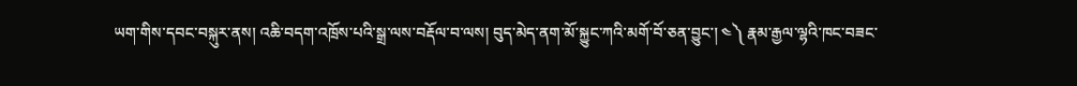ཡག་གིས་དབང་བསྐུར་ནས། འཆི་བདག་འཁྲོས་པའི་སྒྲ་ལས་བརྡོལ་བ་ལས། བུད་མེད་ནག་མོ་སྐྱུང་ཀའི་མགོ་བོ་ཅན་བྱུང་། ༤༽ རྣམ་རྒྱལ་ལྷའི་ཁང་བཟང་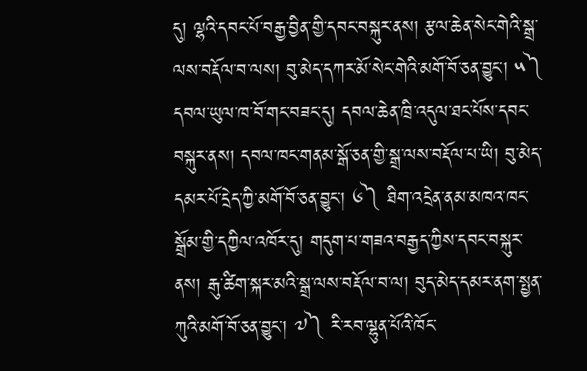དུ། ལྷའི་དབང་པོ་བརྒྱ་བྱིན་གྱི་དབང་བསྐུར་ནས། རྩལ་ཆེན་སེང་གེའི་སྒྲ་ལས་བརྡོལ་བ་ལས། བུ་མེད་དཀར་མོ་སེང་གེའི་མགོ་བོ་ཅན་བྱུང་། ༥༽ དབལ་ཡུལ་ཁ་བོ་གང་བཟང་དུ། དབལ་ཆེན་ཁྲི་འདུལ་ཐང་པོས་དབང་བསྐུར་ནས། དབལ་ཁང་གནམ་སྒོ་ཅན་གྱི་སྒྲ་ལས་བརྡོལ་པ་ཡི། བུ་མེད་དམར་པོ་དྲེད་ཀྱི་མགོ་བོ་ཅན་བྱུང་། ༦༽ ཐིག་འདྲེན་ནམ་མཁའ་ཁང་སྒྲོམ་གྱི་དཀྱིལ་འཁོར་དུ། གདུག་པ་གཟའ་བརྒྱད་ཀྱིས་དབང་བསྐུར་ནས། རྒུ་ཚིག་སྐར་མའི་སྒྲ་ལས་བརྡོལ་བ་ལ། བུད་མེད་དམར་ནག་སྤྱན་ཀུའི་མགོ་བོ་ཅན་བྱུང་། ༧༽ རི་རབ་ལྷུན་པོའི་ཁོང་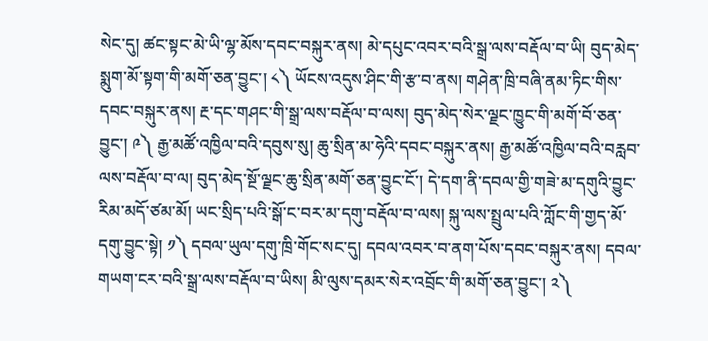སེང་དུ། ཚང་སྟང་མེ་ཡི་ལྷ་མོས་དབང་བསྐུར་ནས། མེ་དཔུང་འབར་བའི་སྒྲ་ལས་བརྡོལ་བ་ཡི། བུད་མེད་སྨུག་མོ་སྟག་གི་མགོ་ཅན་བྱུང་། ༨༽ ཡོངས་འདུས་ཤིང་གི་རྩ་བ་ནས། གཤེན་ཁྲི་བཞི་ནམ་ཏིང་གིས་དབང་བསྐུར་ནས། རྔ་དང་གཤང་གི་སྒྲ་ལས་བརྡོལ་བ་ལས། བུད་མེད་སེར་ལྗང་ཁྱུང་གི་མགོ་བོ་ཅན་བྱུང་། ༩༽ རྒྱ་མཚོ་འཁྱིལ་བའི་དབུས་སུ། ཆུ་སྲིན་མ་ཧེའི་དབང་བསྐུར་ནས། རྒྱ་མཚོ་འཁྱིལ་བའི་བརླབ་ལས་བརྡོལ་བ་ལ། བུད་མེད་སྔོ་ལྗང་ཆུ་སྲིན་མགོ་ཅན་བྱུང་ངོ་། དེ་དག་ནི་དབལ་གྱི་གཟེ་མ་དགུའི་བྱུང་རིམ་མདོ་ཙམ་མོ། ཡང་སྲིད་པའི་སྒོ་ང་བར་མ་དགུ་བརྡོལ་བ་ལས། སྐུ་ལས་སྤྲུལ་པའི་ཀློང་གི་གྱད་མོ་དགུ་བྱུང་སྟེ། ༡༽ དབལ་ཡུལ་དགུ་ཁྲི་གོང་སང་དུ། དབལ་འབར་བ་ནག་པོས་དབང་བསྐུར་ནས། དབལ་གཡག་ངར་བའི་སྒྲ་ལས་བརྡོལ་བ་ཡིས། མི་ལུས་དམར་སེར་འབྲོང་གི་མགོ་ཅན་བྱུང་། ༢༽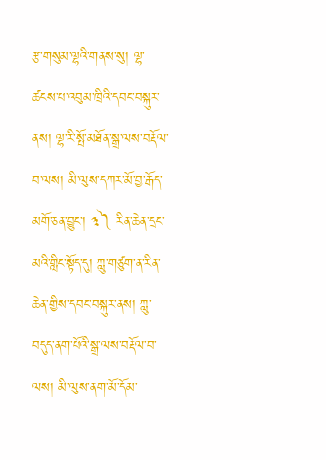རྩ་གསུམ་ལྷའི་གནས་སུ། ལྷ་ཚངས་པ་འབུམ་ཁྲིའི་དབང་བསྐུར་ནས། ལྷ་རི་སྤོ་མཐོན་སྒྲ་ལས་བརྡོལ་བ་ལས། མི་ལུས་དཀར་མོ་བྱ་རྒོད་མགོ་ཅན་བྱུང་། ༣༽ རིན་ཆེན་དྲང་མའི་གླིང་སྟོད་དུ། ཀླུ་གཙུག་ན་རིན་ཆེན་གྱིས་དབང་བསྐུར་ནས། ཀླུ་བདུད་ནག་པོའི་སྒྲ་ལས་བརྡོལ་བ་ལས། མི་ལུས་ནག་མོ་དོམ་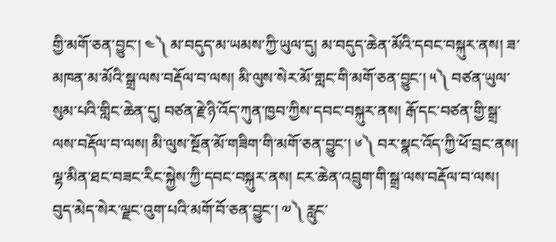གྱི་མགོ་ཅན་བྱུང་། ༤༽ མ་བདུད་མ་ཡམས་ཀྱི་ཡུལ་དུ། མ་བདུད་ཆེན་མོའི་དབང་བསྐུར་ནས། ཟ་མཁན་མ་མོའི་སྒྲ་ལས་བརྡོལ་བ་ལས། མི་ལུས་སེར་མོ་གླང་གི་མགོ་ཅན་བྱུང་། ༥༽ བཙན་ཡུལ་སུམ་པའི་གླིང་ཆེན་དུ། བཙན་རྗེ་ཉི་འོད་ཀུན་ཁྱབ་ཀྱིས་དབང་བསྐུར་ནས། རྒོ་དང་བཙན་གྱི་སྒྲ་ལས་བརྡོལ་བ་ལས། མི་ལུས་སྔོན་མོ་གཟིག་གི་མགོ་ཅན་བྱུང་། ༦༽ བར་སྣང་འོད་ཀྱི་ཕོ་བྲང་ནས། ལྷ་མིན་ཐང་བཟང་རིང་སྐྱེས་ཀྱི་དབང་བསྐུར་ནས། ངར་ཆེན་འབྲུག་གི་སྒྲ་ལས་བརྡོལ་བ་ལས། བུད་མེད་སེར་ལྗང་འུག་པའི་མགོ་བོ་ཅན་བྱུང་། ༧༽ རླུང་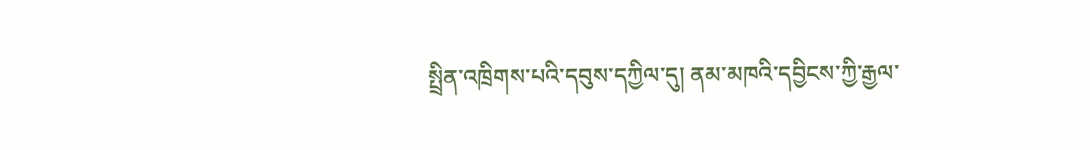སྤྲིན་འཁྲིགས་པའི་དབུས་དཀྱིལ་དུ། ནམ་མཁའི་དབྱིངས་ཀྱི་རྒྱལ་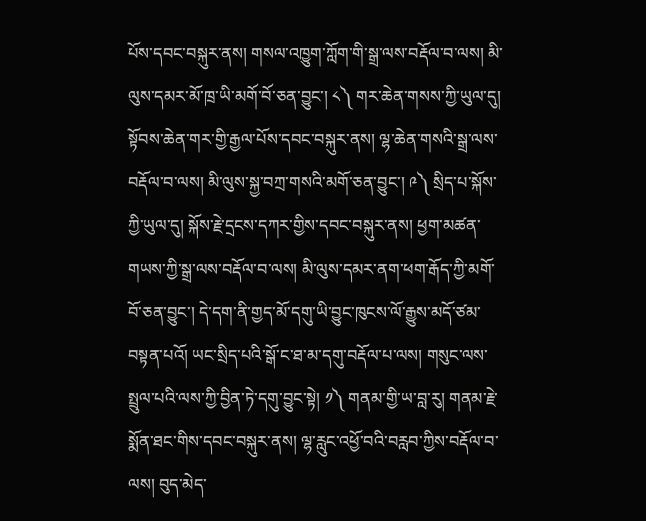པོས་དབང་བསྐུར་ནས། གསལ་འཁྱུག་ཀློག་གི་སྒྲ་ལས་བརྡོལ་བ་ལས། མི་ལུས་དམར་མོ་ཁྲ་ཡི་མགོ་བོ་ཅན་བྱུང་། ༨༽ གར་ཆེན་གསས་ཀྱི་ཡུལ་དུ། སྟོབས་ཆེན་གར་གྱི་རྒྱལ་པོས་དབང་བསྐུར་ནས། ལྷ་ཆེན་གསའི་སྒྲ་ལས་བརྡོལ་བ་ལས། མི་ལུས་སྐྱ་བཀྲ་གསའི་མགོ་ཅན་བྱུང་། ༩༽ སྲིད་པ་སྐོས་ཀྱི་ཡུལ་དུ། སྐོས་རྗེ་དྲངས་དཀར་གྱིས་དབང་བསྐུར་ནས། ཕྱག་མཚན་གཡས་ཀྱི་སྒྲ་ལས་བརྡོལ་བ་ལས། མི་ལུས་དམར་ནག་ཕག་རྒོད་ཀྱི་མགོ་བོ་ཅན་བྱུང་། དེ་དག་ནི་གྱད་མོ་དགུ་ཡི་བྱུང་ཁུངས་ལོ་རྒྱུས་མདོ་ཙམ་བསྟན་པའོ། ཡང་སྲིད་པའི་སྒོ་ང་ཐ་མ་དགུ་བརྡོལ་པ་ལས། གསུང་ལས་སྤྲུལ་པའི་ལས་ཀྱི་བྱིན་ཏེ་དགུ་བྱུང་སྟེ། ༡༽ གནམ་གྱི་ཡ་བླ་རུ། གནམ་རྗེ་སྨོན་ཐང་གིས་དབང་བསྐུར་ནས། ལྷ་རླུང་འཕྱོ་བའི་བརླབ་ཀྱིས་བརྡོལ་བ་ལས། བུད་མེད་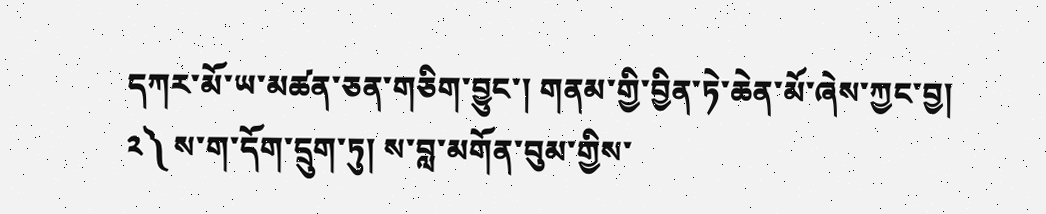དཀར་མོ་ཡ་མཚན་ཅན་གཅིག་བྱུང་། གནམ་གྱི་བྱིན་ཏེ་ཆེན་མོ་ཞེས་ཀྱང་བྱ། ༢༽ ས་ག་དོག་དྲུག་ཏུ། ས་བླ་མགོན་བུམ་གྱིས་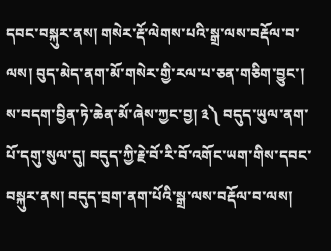དབང་བསྐུར་ནས། གསེར་རྡོ་ལེགས་པའི་སྒྲ་ལས་བརྡོལ་བ་ལས། བུད་མེད་ནག་མོ་གསེར་གྱི་རལ་པ་ཅན་གཅིག་བྱུང་། ས་བདག་བྱིན་ཏེ་ཆེན་མོ་ཞེས་ཀྱང་བྱ། ༣༽ བདུད་ཡུལ་ནག་པོ་དགུ་སུལ་དུ། བདུད་ཀྱི་རྗེ་བོ་རི་བོ་འགོང་ཡག་གིས་དབང་བསྐུར་ནས། བདུད་བྲག་ནག་པོའི་སྒྲ་ལས་བརྡོལ་བ་ལས།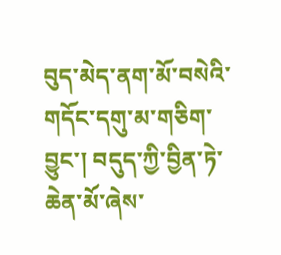བུད་མེད་ནག་མོ་བསེའི་གདོང་དགུ་མ་གཅིག་བྱུང་། བདུད་ཀྱི་བྱིན་ཏེ་ཆེན་མོ་ཞེས་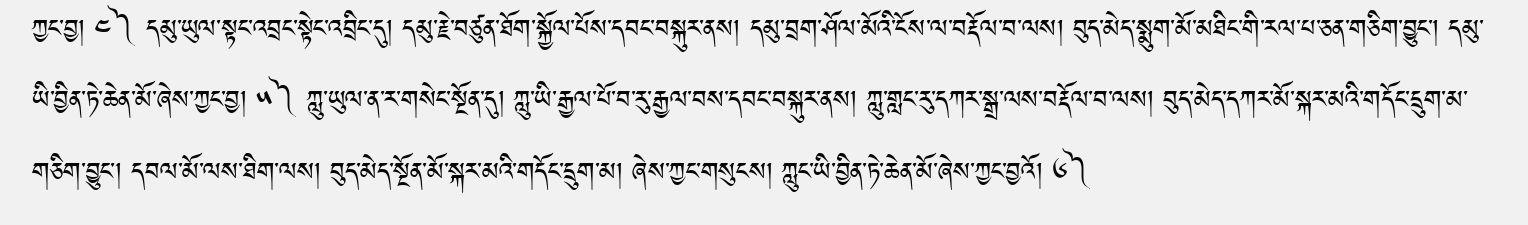ཀྱང་བྱ། ༤༽ དམུ་ཡུལ་སྟང་འབྲང་སྟེང་འབྲིང་དུ། དམུ་རྗེ་བཙུན་ཐོག་སྐྱོལ་པོས་དབང་བསྐུར་ནས། དམུ་བྲག་ཤོལ་མོའི་ངོས་ལ་བརྡོལ་བ་ལས། བུད་མེད་སྨུག་མོ་མཐིང་གི་རལ་པ་ཅན་གཅིག་བྱུང་། དམུ་ཡི་བྱིན་ཏེ་ཆེན་མོ་ཞེས་ཀྱང་བྱ། ༥༽ ཀླུ་ཡུལ་ན་ར་གསེང་སྔོན་དུ། ཀླུ་ཡི་རྒྱལ་པོ་བ་རུ་རྒྱལ་བས་དབང་བསྐུར་ནས། ཀླུ་གླང་རུ་དཀར་སྒྲ་ལས་བརྡོལ་བ་ལས། བུད་མེད་དཀར་མོ་སྐར་མའི་གདོང་དྲུག་མ་གཅིག་བྱུང་། དབལ་མོ་ལས་ཐིག་ལས། བུད་མེད་སྔོན་མོ་སྐར་མའི་གདོང་དྲུག་མ། ཞེས་ཀྱང་གསུངས། ཀླུང་ཡི་བྱིན་ཏེ་ཆེན་མོ་ཞེས་ཀྱང་བྱའོ། ༦༽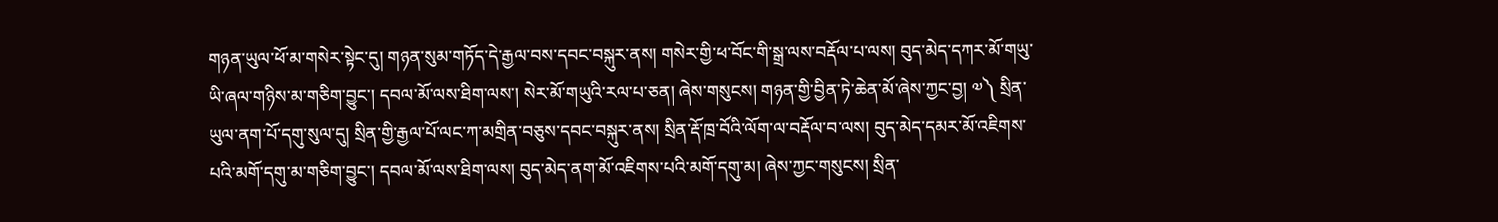གཉན་ཡུལ་ཕོ་མ་གསེར་སྟེང་དུ། གཉན་སུམ་གཏོད་དེ་རྒྱལ་བས་དབང་བསྐུར་ནས། གསེར་གྱི་ཕ་བོང་གི་སྒྲ་ལས་བརྡོལ་པ་ལས། བུད་མེད་དཀར་མོ་གཡུ་ཡི་ཞལ་གཉིས་མ་གཅིག་བྱུང་། དབལ་མོ་ལས་ཐིག་ལས་། སེར་མོ་གཡུའི་རལ་པ་ཅན། ཞེས་གསུངས། གཉན་གྱི་བྱིན་ཏེ་ཆེན་མོ་ཞེས་ཀྱང་བྱ། ༧༽ སྲིན་ཡུལ་ནག་པོ་དགུ་སུལ་དུ། སྲིན་གྱི་རྒྱལ་པོ་ལང་ཀ་མགྲིན་བཅུས་དབང་བསྐུར་ནས། སྲིན་རྡོ་ཁྲ་བོའི་ལོག་ལ་བརྡོལ་བ་ལས། བུད་མེད་དམར་མོ་འཇིགས་པའི་མགོ་དགུ་མ་གཅིག་བྱུང་། དབལ་མོ་ལས་ཐིག་ལས། བུད་མེད་ནག་མོ་འཇིགས་པའི་མགོ་དགུ་མ། ཞེས་ཀྱང་གསུངས། སྲིན་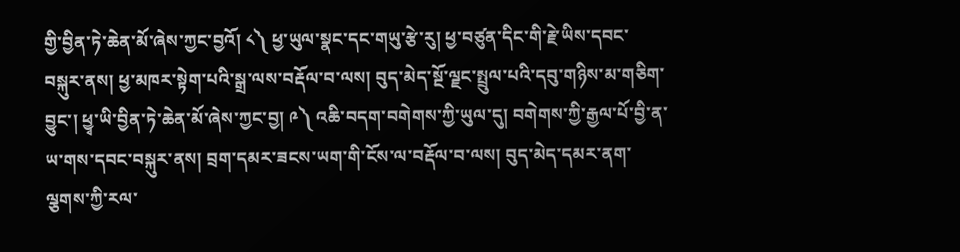གྱི་བྱིན་ཏེ་ཆེན་མོ་ཞེས་ཀྱང་བྱའོ། ༨༽ ཕྱ་ཡུལ་སྣང་དང་གཡུ་རྩེ་རུ། ཕྱ་བཙུན་དིང་གི་རྗེ་ཡིས་དབང་བསྐུར་ནས། ཕྱ་མཁར་སྟེག་པའི་སྒྲ་ལས་བརྡོལ་བ་ལས། བུད་མེད་སྔོ་ལྗང་སྤྲུལ་པའི་དབུ་གཉིས་མ་གཅིག་བྱུང་། ཕྱྭ་ཡི་བྱིན་ཏེ་ཆེན་མོ་ཞེས་ཀྱང་བྱ། ༩༽ འཆི་བདག་བགེགས་ཀྱི་ཡུལ་དུ། བགེགས་ཀྱི་རྒྱལ་པོ་བྱི་ན་ཡ་གས་དབང་བསྐུར་ནས། བྲག་དམར་ཟངས་ཡག་གི་ངོས་ལ་བརྡོལ་བ་ལས། བུད་མེད་དམར་ནག་ལྕགས་ཀྱི་རལ་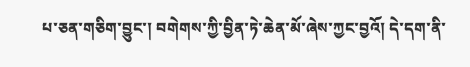པ་ཅན་གཅིག་བྱུང་། བགེགས་ཀྱི་བྱིན་ཏེ་ཆེན་མོ་ཞེས་ཀྱང་བྱའོ། དེ་དག་ནི་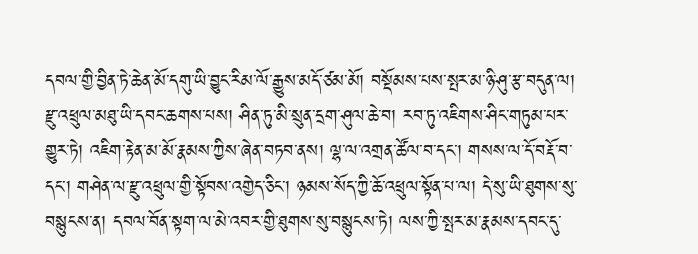དབལ་གྱི་བྱིན་ཏེ་ཆེན་མོ་དགུ་ཡི་བྱུང་རིམ་ལོ་རྒྱུས་མདོ་ཙམ་མོ། བསྡོམས་པས་སྤར་མ་ཉི་ཤུ་རྩ་བདུན་ལ། རྫུ་འཕྲུལ་མཐུ་ཡི་དབང་ཆགས་པས། ཤིན་ཏུ་མི་སྲུན་དྲག་ཤུལ་ཆེ་བ། རབ་ཏུ་འཇིགས་ཤིང་གཏུམ་པར་གྱུར་ཏེ། འཇིག་རྟེན་མ་མོ་རྣམས་ཀྱིས་ཞེན་བཏབ་ནས། ལྷ་ལ་འགྲན་ཚོལ་བ་དང་། གསས་ལ་དོ་བརྡོ་བ་དང་། གཤེན་ལ་རྫུ་འཕྲུལ་གྱི་སྟོབས་འགྱེད་ཅིང་། ཉམས་སོད་ཀྱི་ཆོ་འཕྲུལ་སྟོན་པ་ལ། དེ་སུ་ཡི་ཐུགས་སུ་བསྙུངས་ན། དབལ་བོན་སྟག་ལ་མེ་འབར་གྱི་ཐུགས་སུ་བསྙུངས་ཏེ། ལས་ཀྱི་སྤར་མ་རྣམས་དབང་དུ་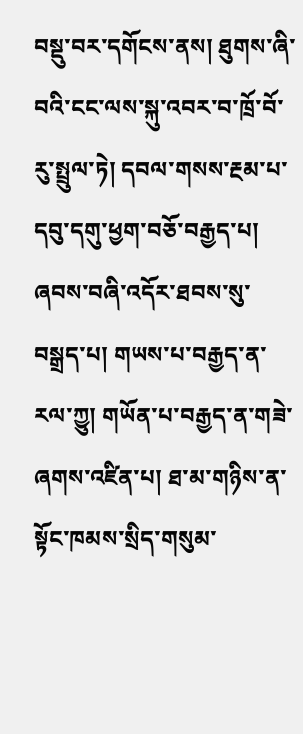བསྡུ་བར་དགོངས་ནས། ཐུགས་ཞི་བའི་ངང་ལས་སྐུ་འབར་བ་ཁྲོ་བོ་རུ་སྤྲུལ་ཏེ། དབལ་གསས་རྔམ་པ་དབུ་དགུ་ཕྱག་བཅོ་བརྒྱད་པ། ཞབས་བཞི་འདོར་ཐབས་སུ་བསྒྲད་པ། གཡས་པ་བརྒྱད་ན་རལ་ཀྱུ། གཡོན་པ་བརྒྱད་ན་གཟེ་ཞགས་འཛིན་པ། ཐ་མ་གཉིས་ན་སྟོང་ཁམས་སྲིད་གསུམ་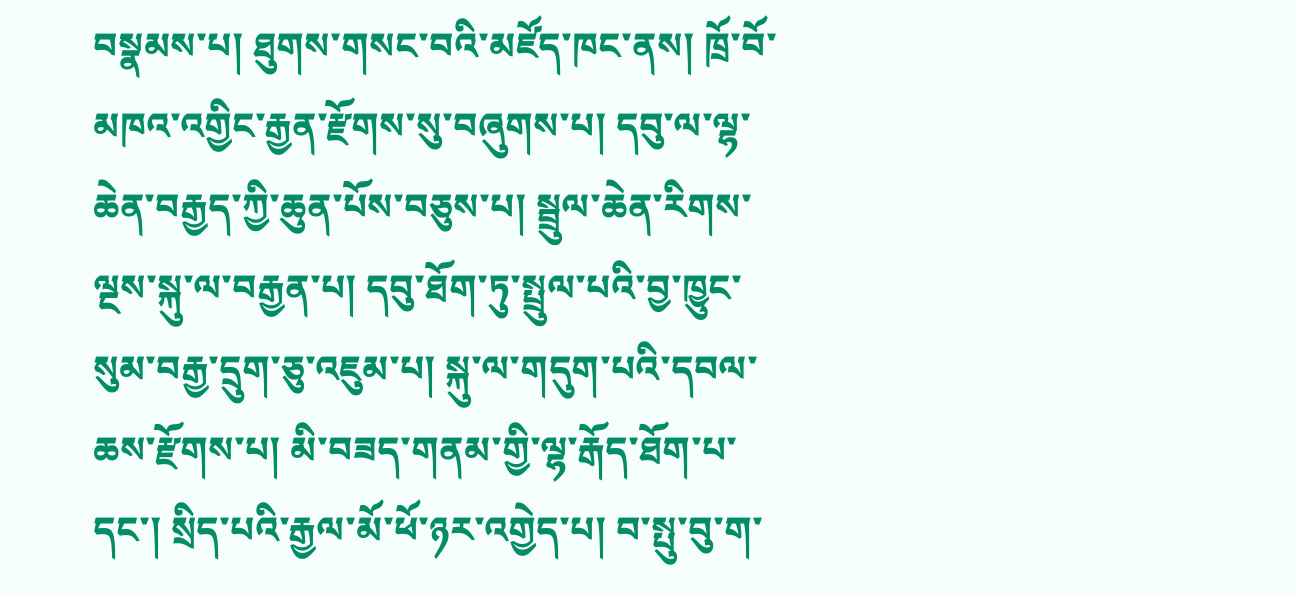བསྣམས་པ། ཐུགས་གསང་བའི་མཛོད་ཁང་ནས། ཁྲོ་བོ་མཁའ་འགྱིང་རྒྱན་རྫོགས་སུ་བཞུགས་པ། དབུ་ལ་ལྷ་ཆེན་བརྒྱད་ཀྱི་ཆུན་པོས་བཅུས་པ། སྦྲུལ་ཆེན་རིགས་ལྔས་སྐུ་ལ་བརྒྱན་པ། དབུ་ཐོག་ཏུ་སྤྲུལ་པའི་བྱ་ཁྱུང་སུམ་བརྒྱ་དྲུག་ཅུ་འཇུམ་པ། སྐུ་ལ་གདུག་པའི་དབལ་ཆས་རྫོགས་པ། མི་བཟད་གནམ་གྱི་ལྷ་རྒོད་ཐོག་པ་དང་། སྲིད་པའི་རྒྱལ་མོ་ཕོ་ཉར་འགྱེད་པ། བ་སྤུ་བུ་ག་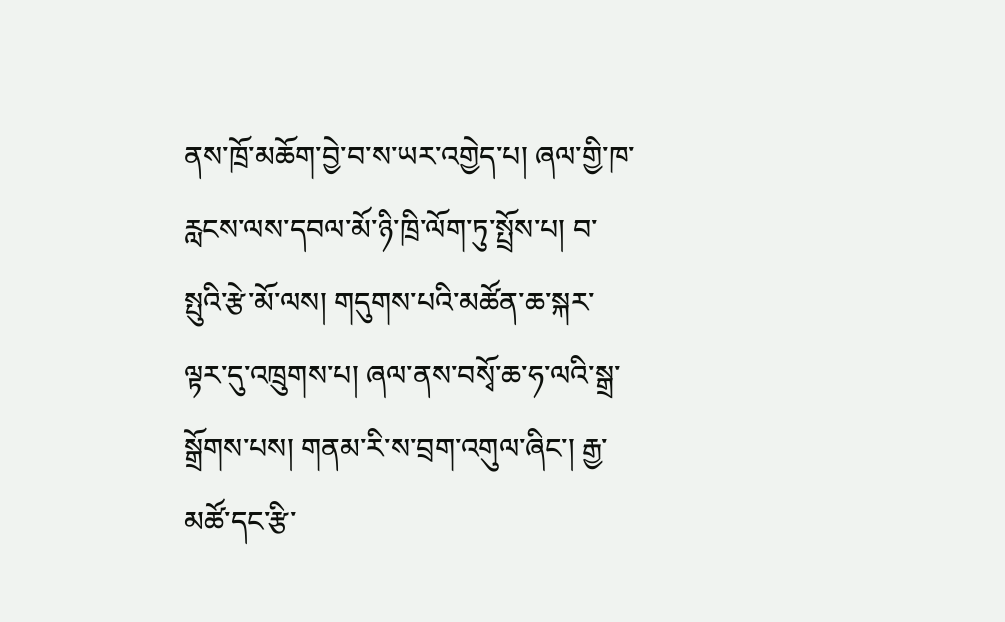ནས་ཁྲོ་མཆོག་བྱེ་བ་ས་ཡར་འགྱེད་པ། ཞལ་གྱི་ཁ་རླངས་ལས་དབལ་མོ་ཉི་ཁྲི་ལོག་ཏུ་སྤྲོས་པ། བ་སྤུའི་རྩེ་མོ་ལས། གདུགས་པའི་མཚོན་ཆ་སྐར་ལྟར་དུ་འཁྲུགས་པ། ཞལ་ནས་བསྭོ་ཆ་ཧ་ལའི་སྒྲ་སྒྲོགས་པས། གནམ་རི་ས་བྲག་འགུལ་ཞིང་། རྒྱ་མཚོ་དང་རྩི་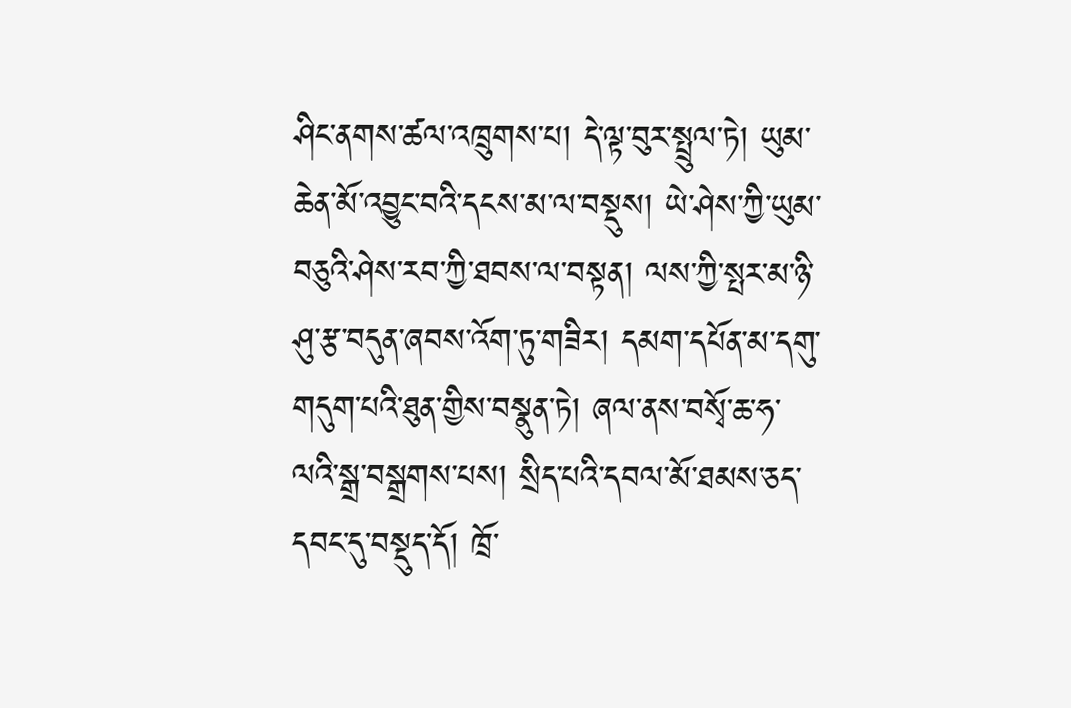ཤིང་ནགས་ཚལ་འཁྲུགས་པ། དེ་ལྟ་བུར་སྤྲུལ་ཏེ། ཡུམ་ཆེན་མོ་འབྱུང་བའི་དངས་མ་ལ་བསྡུས། ཡེ་ཤེས་ཀྱི་ཡུམ་བཅུའི་ཤེས་རབ་ཀྱི་ཐབས་ལ་བསྟན། ལས་ཀྱི་སྤར་མ་ཉི་ཤུ་རྩ་བདུན་ཞབས་འོག་ཏུ་གཟིར། དམག་དཔོན་མ་དགུ་གདུག་པའི་ཐུན་གྱིས་བསྣུན་ཏེ། ཞལ་ནས་བསྭོ་ཆ་ཧ་ལའི་སྒྲ་བསྒྲགས་པས། སྲིད་པའི་དབལ་མོ་ཐམས་ཅད་དབང་དུ་བསྡུད་དོ། ཁྲོ་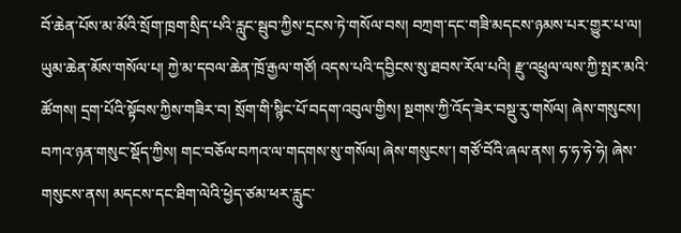བོ་ཆེན་པོས་མ་མོའི་སྲོག་ཁྲག་སྲིད་པའི་རླུང་སྦུབ་ཀྱིས་དྲངས་ཏེ་གསོལ་བས། བཀྲག་དང་གཟི་མདངས་ཉམས་པར་གྱུར་པ་ལ། ཡུམ་ཆེན་མོས་གསོལ་པ། ཀྱེ་མ་དབལ་ཆེན་ཁྲོ་རྒྱལ་གཙོ། འདས་པའི་དབྱིངས་སུ་ཐབས་རོལ་པའི། རྫུ་འཕྲུལ་ལས་ཀྱི་སྤར་མའི་ཚོགས། དྲག་པོའི་སྟོབས་ཀྱིས་གཟིར་བ། སྲོག་གི་སྙིང་པོ་བདག་འབུལ་གྱིས། སྔགས་ཀྱི་འོད་ཟེར་བསྡུ་རུ་གསོལ། ཞེས་གསུངས། བཀའ་ཉན་གསུང་སྡོད་ཀྱིས། གང་བཅོལ་བཀའ་ལ་གདགས་སུ་གསོལ། ཞེས་གསུངས་། གཙོ་བོའི་ཞལ་ནས། ཧ་ཧ་ཧེ་ཧེ། ཞེས་གསུངས་ནས། མདངས་དང་ཐིག་ལེའི་ཕྱེད་ཙམ་ཕར་རླུང་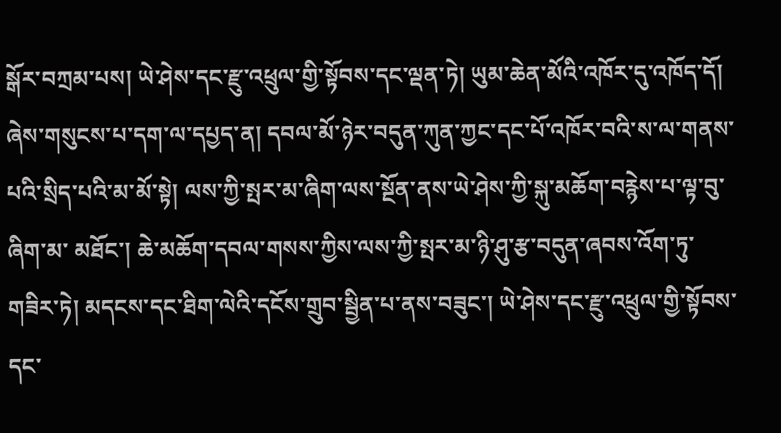སྒོར་བཀྲམ་པས། ཡེ་ཤེས་དང་རྫུ་འཕྲུལ་གྱི་སྟོབས་དང་ལྡན་ཏེ། ཡུམ་ཆེན་མོའི་འཁོར་དུ་འཁོད་དོ། ཞེས་གསུངས་པ་དག་ལ་དཔྱད་ན། དབལ་མོ་ཉེར་བདུན་ཀུན་ཀྱང་དང་པོ་འཁོར་བའི་ས་ལ་གནས་པའི་སྲིད་པའི་མ་མོ་སྟེ། ལས་ཀྱི་སྤར་མ་ཞིག་ལས་སྔོན་ནས་ཡེ་ཤེས་ཀྱི་སྐུ་མཆོག་བརྙེས་པ་ལྟ་བུ་ཞིག་མ་ མཐོང་། ཆེ་མཆོག་དབལ་གསས་ཀྱིས་ལས་ཀྱི་སྤར་མ་ཉི་ཤུ་རྩ་བདུན་ཞབས་འོག་ཏུ་གཟིར་ཏེ། མདངས་དང་ཐིག་ལེའི་དངོས་གྲུབ་སྦྱིན་པ་ནས་བཟུང་། ཡེ་ཤེས་དང་རྫུ་འཕྲུལ་གྱི་སྟོབས་དང་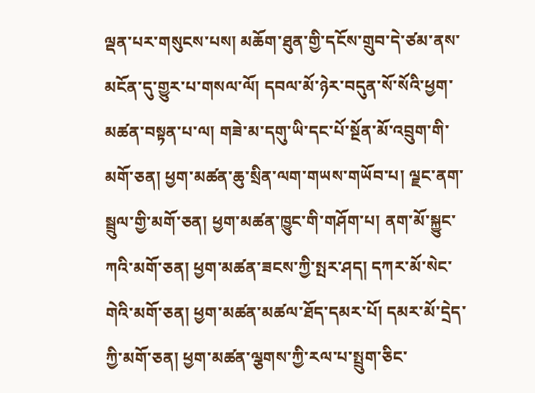ལྡན་པར་གསུངས་པས། མཆོག་ཐུན་གྱི་དངོས་གྲུབ་དེ་ཙམ་ནས་མངོན་དུ་གྱུར་པ་གསལ་ལོ། དབལ་མོ་ཉེར་བདུན་སོ་སོའི་ཕྱག་མཚན་བསྟན་པ་ལ། གཟེ་མ་དགུ་ཡི་དང་པོ་སྔོན་མོ་འབྲུག་གི་མགོ་ཅན། ཕྱག་མཚན་ཆུ་སྲིན་ལག་གཡས་གཡོབ་པ། ལྗང་ནག་སྦྲུལ་གྱི་མགོ་ཅན། ཕྱག་མཚན་ཁྱུང་གི་གཤོག་པ། ནག་མོ་སྐྱུང་ཀའི་མགོ་ཅན། ཕྱག་མཚན་ཟངས་ཀྱི་སྤར་ཤད། དཀར་མོ་སེང་གེའི་མགོ་ཅན། ཕྱག་མཚན་མཚལ་ཐོད་དམར་པོ། དམར་མོ་དྲེད་ཀྱི་མགོ་ཅན། ཕྱག་མཚན་ལྕགས་ཀྱི་རལ་པ་སྤྲུག་ཅིང་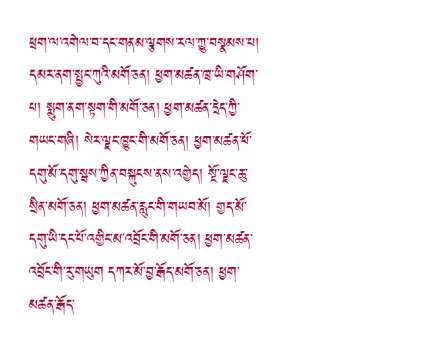ཕྲག་ལ་འགེལ་བ་དང་གནམ་ལྕགས་རལ་ཀྱུ་བསྣམས་པ། དམར་ནག་སྤྱང་ཀུའི་མགོ་ཅན། ཕྱག་མཚན་ཁྲ་ཡི་གཤོག་པ། སྨུག་ནག་སྟག་གི་མགོ་ཅན། ཕྱག་མཚན་དྲེད་ཀྱི་གཡང་གཞི། སེར་ལྗང་ཁྱུང་གི་མགོ་ཅན། ཕྱག་མཚན་ཕོ་དགུ་མོ་དགུ་སྦས་ཀྱིན་བསྐུངས་ནས་འགྱེད། སྔོ་ལྗང་ཆུ་སྲིན་མགོ་ཅན། ཕྱག་མཚན་རླུང་གི་གཡབ་མོ། གྱད་མོ་དགུ་ཡི་དང་པོ་འགྱིང་མ་འབྲོང་གི་མགོ་ཅན། ཕྱག་མཚན་འབྲོང་གི་རུ་གཡུག དཀར་མོ་བྱ་རྒོད་མགོ་ཅན། ཕྱག་མཚན་རྒོད་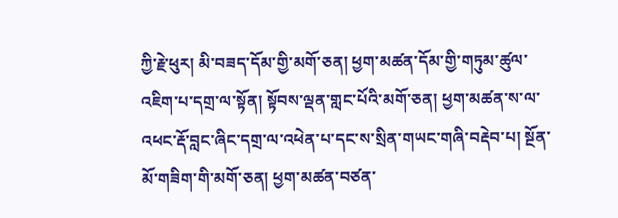ཀྱི་རྗེ་ཕུར། མི་བཟད་དོམ་གྱི་མགོ་ཅན། ཕྱག་མཚན་དོམ་གྱི་གཏུམ་ཚུལ་འཇིག་པ་དགྲ་ལ་སྟོན། སྟོབས་ལྡན་གླང་པོའི་མགོ་ཅན། ཕྱག་མཚན་ས་ལ་འཕང་རྡོ་བླང་ཞིང་དགྲ་ལ་འཕེན་པ་དང་ས་སྲིན་གཡང་གཞི་བརྡེབ་པ། སྔོན་མོ་གཟིག་གི་མགོ་ཅན། ཕྱག་མཚན་བཙན་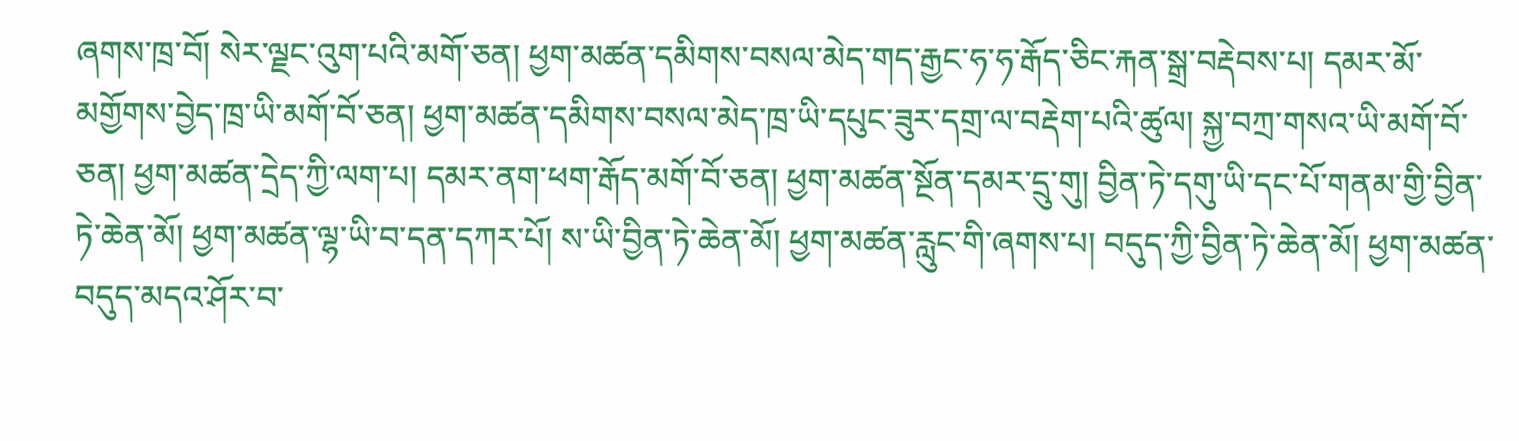ཞགས་ཁྲ་བོ། སེར་ལྗང་འུག་པའི་མགོ་ཅན། ཕྱག་མཚན་དམིགས་བསལ་མེད་གད་རྒྱང་ཧ་ཧ་རྒོད་ཅིང་རྐན་སྒྲ་བརྡེབས་པ། དམར་མོ་མགྱོགས་བྱེད་ཁྲ་ཡི་མགོ་བོ་ཅན། ཕྱག་མཚན་དམིགས་བསལ་མེད་ཁྲ་ཡི་དཔུང་ཟུར་དགྲ་ལ་བརྡེག་པའི་ཚུལ། སྐྱ་བཀྲ་གསའ་ཡི་མགོ་བོ་ཅན། ཕྱག་མཚན་དྲེད་ཀྱི་ལག་པ། དམར་ནག་ཕག་རྒོད་མགོ་བོ་ཅན། ཕྱག་མཚན་སྔོན་དམར་དྲུ་གུ། བྱིན་ཏེ་དགུ་ཡི་དང་པོ་གནམ་གྱི་བྱིན་ཏེ་ཆེན་མོ། ཕྱག་མཚན་ལྷ་ཡི་བ་དན་དཀར་པོ། ས་ཡི་བྱིན་ཏེ་ཆེན་མོ། ཕྱག་མཚན་རླུང་གི་ཞགས་པ། བདུད་ཀྱི་བྱིན་ཏེ་ཆེན་མོ། ཕྱག་མཚན་བདུད་མདའ་ཤོར་བ་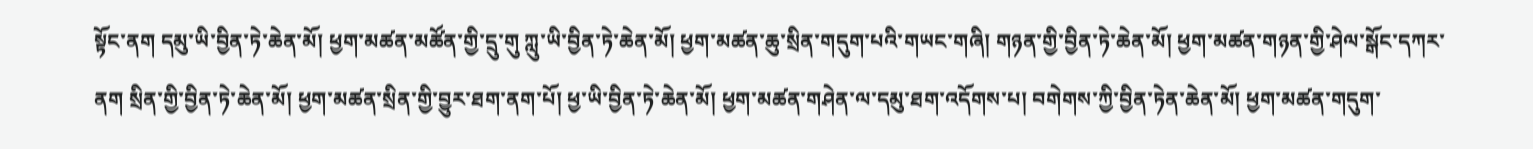སྟོང་ནག དམུ་ཡི་བྱིན་ཏེ་ཆེན་མོ། ཕྱག་མཚན་མཚོན་གྱི་དྲུ་གུ ཀླུ་ཡི་བྱིན་ཏེ་ཆེན་མོ། ཕྱག་མཚན་ཆུ་སྲིན་གདུག་པའི་གཡང་གཞི། གཉན་གྱི་བྱིན་ཏེ་ཆེན་མོ། ཕྱག་མཚན་གཉན་གྱི་ཤེལ་སྒོང་དཀར་ནག སྲིན་གྱི་བྱིན་ཏེ་ཆེན་མོ། ཕྱག་མཚན་སྲིན་གྱི་བྱུར་ཐག་ནག་པོ། ཕྱ་ཡི་བྱིན་ཏེ་ཆེན་མོ། ཕྱག་མཚན་གཤེན་ལ་དམུ་ཐག་འདོགས་པ། བགེགས་ཀྱི་བྱིན་ཏེན་ཆེན་མོ། ཕྱག་མཚན་གདུག་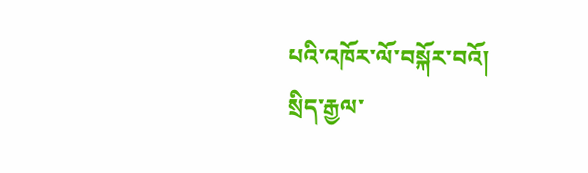པའི་འཁོར་ལོ་བསྐོར་བའོ།
སྲིད་རྒྱལ་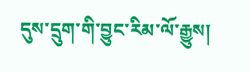དུས་དྲུག་གི་བྱུང་རིམ་ལོ་རྒྱུས།